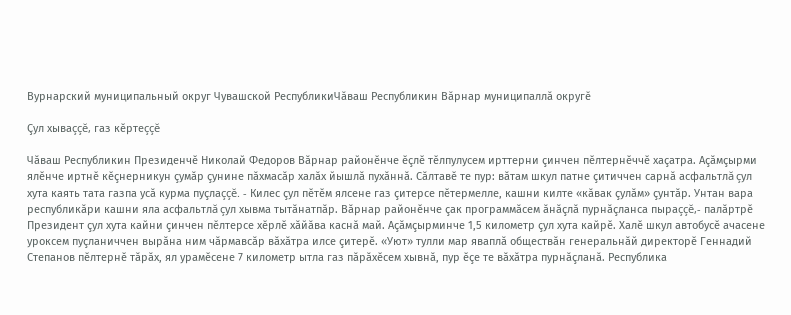Вурнарский муниципальный округ Чувашской РеспубликиЧӑваш Республикин Вӑрнар муниципаллӑ округӗ

Çул хываççĕ, газ кĕртеççĕ

Чăваш Республикин Президенчĕ Николай Федоров Вăрнар районĕнче ĕçлĕ тĕлпулусем ирттерни çинчен пĕлтернĕччĕ хаçатра. Аçăмçырми ялĕнче иртнĕ кĕçнерникун çумăр çунине пăхмасăр халăх йышлă пухăннă. Сăлтавĕ те пур: вăтам шкул патне çитиччен сарнă асфальтлă çул хута каять тата газпа усă курма пуçлаççĕ. - Килес çул пĕтĕм ялсене газ çитерсе пĕтермелле, кашни килте «кăвак çулăм» çунтăр. Унтан вара республикăри кашни яла асфальтлă çул хывма тытăнатпăр. Вăрнар районĕнче çак программăсем ăнăçлă пурнăçланса пыраççĕ,- палăртрĕ Президент çул хута кайни çинчен пĕлтерсе хĕрлĕ хăйăва каснă май. Аçăмçырминче 1,5 километр çул хута кайрĕ. Халĕ шкул автобусĕ ачасене уроксем пуçланиччен вырăна ним чăрмавсăр вăхăтра илсе çитерĕ. «Уют» тулли мар яваплă обществăн генеральнăй директорĕ Геннадий Степанов пĕлтернĕ тăрăх, ял урамĕсене 7 километр ытла газ пăрăхĕсем хывнă, пур ĕçе те вăхăтра пурнăçланă. Республика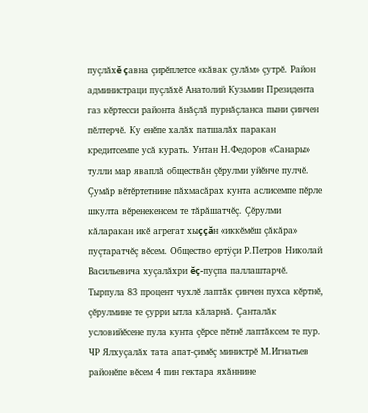пуçлăхĕ çавна çирĕплетсе «кăвак çулăм» çутрĕ. Район администраци пуçлăхĕ Анатолий Кузьмин Президента газ кĕртесси районта ăнăçлă пурнăçланса пыни çинчен пĕлтерчĕ. Ку енĕпе халăх патшалăх паракан кредитсемпе усă курать. Унтан Н.Федоров «Санары» тулли мар яваплă обществăн çĕрулми уйĕнче пулчĕ. Çумăр вĕтĕртетнине пăхмасăрах кунта аслисемпе пĕрле шкулта вĕренекенсем те тăрăшатчĕç. Çĕрулми кăларакан икĕ агрегат хыççăн «иккĕмĕш çăкăра» пуçтаратчĕç вĕсем. Общество ертÿçи Р.Петров Николай Васильевича хуçалăхри ĕç-пуçпа паллаштарчĕ. Тырпула 83 процент чухлĕ лаптăк çинчен пухса кĕртнĕ, çĕрулмине те çурри ытла кăларнă. Çанталăк условийĕсене пула кунта çĕрсе пĕтнĕ лаптăксем те пур. ЧР Ялхуçалăх тата апат-çимĕç министрĕ М.Игнатьев районĕпе вĕсем 4 пин гектара яхăннине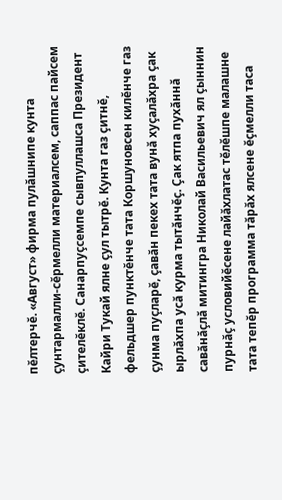пĕлтерчĕ. «Август» фирма пулăшнипе кунта çунтармалли-сĕрмелли материалсем, саппас пайсем çителĕклĕ. Санарпуçсемпе сывпуллашса Президент Кайри Тукай ялне çул тытрĕ. Кунта газ çитнĕ, фельдшер пунктĕнче тата Коршуновсен килĕнче газ çунма пуçларĕ, çавăн пекех тата вунă хуçалăхра çак ырлăхпа усă курма тытăнчĕç. Çак ятпа пухăннă савăнăçлă митингра Николай Васильевич ял çыннин пурнăç условийĕсене лайăхлатас тĕлĕшпе малашне тата тепĕр программа тăрăх ялсене ĕçмелли таса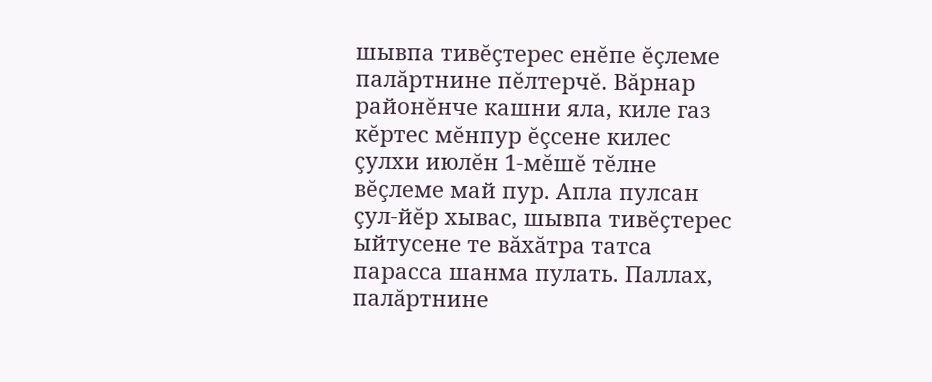шывпа тивĕçтерес енĕпе ĕçлеме палăртнине пĕлтерчĕ. Вăрнар районĕнче кашни яла, киле газ кĕртес мĕнпур ĕçсене килес çулхи июлĕн 1-мĕшĕ тĕлне вĕçлеме май пур. Апла пулсан çул-йĕр хывас, шывпа тивĕçтерес ыйтусене те вăхăтра татса парасса шанма пулать. Паллах, палăртнине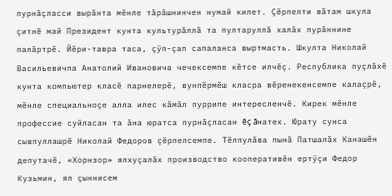пурнăçласси вырăнта мĕнле тăрăшнинчен нумай килет. Çĕрпелти вăтам шкула çитнĕ май Президент кунта культурăллă та пултаруллă халăх пурăннине палăртрĕ. Йĕри-тавра таса, çÿп-çап сапаланса выртмасть. Шкулта Николай Васильевичпа Анатолий Ивановича чечексемпе кĕтсе илчĕç. Республика пуçлăхĕ кунта компьютер класĕ парнелерĕ, вунпĕрмĕш класра вĕренекенсемпе калаçрĕ, мĕнле специальноçе алла илес кăмăл пуррипе интересленчĕ. Кирек мĕнле профессие суйласан та ăна юратса пурнăçласан ĕç ăнатех. Юрату сунса сывпуллашрĕ Николай Федоров çĕрпелсемпе. Тĕлпулăва пынă Патшалăх Канашĕн депутачĕ, «Хорнзор» ялхуçалăх производство кооперативĕн ертÿçи Федор Кузьмин, ял çыннисем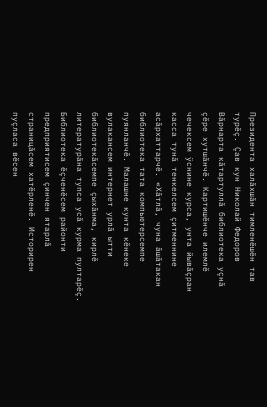Президента халăхшăн тимленĕшĕн тав турĕç. Çав кун Николай Федоров Вăрнарта кăтартуллă библиотека уçнă çĕре хутшăнчĕ. Картишĕнче илемлĕ чечексем ÿснине курса, унта йывăçран касса тунă тенкелсем çитменнине асăрхаттарчĕ. «Хăтлă, чуна ăшăтакан библиотека тата компьютерсемпе пуянланчĕ. Малашне кунта кĕнеке вулакансем интернет урлă ытти библиотекăсемпе çыхăнма, кирлĕ литературăна тупса усă курма пултарĕç. Библиотека ĕçченĕсем районти предприятисем çинчен ятарлă страницăсем хатĕрленĕ. Историрен пуçласа вĕсен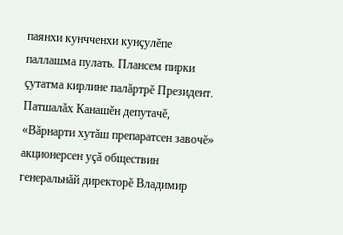паянхи кунчченхи кунçулĕпе паллашма пулать. Плансем пирки çутатма кирлине палăртрĕ Президент. Патшалăх Канашĕн депутачĕ, «Вăрнарти хутăш препаратсен завочĕ» акционерсен уçă обществин генеральнăй директорĕ Владимир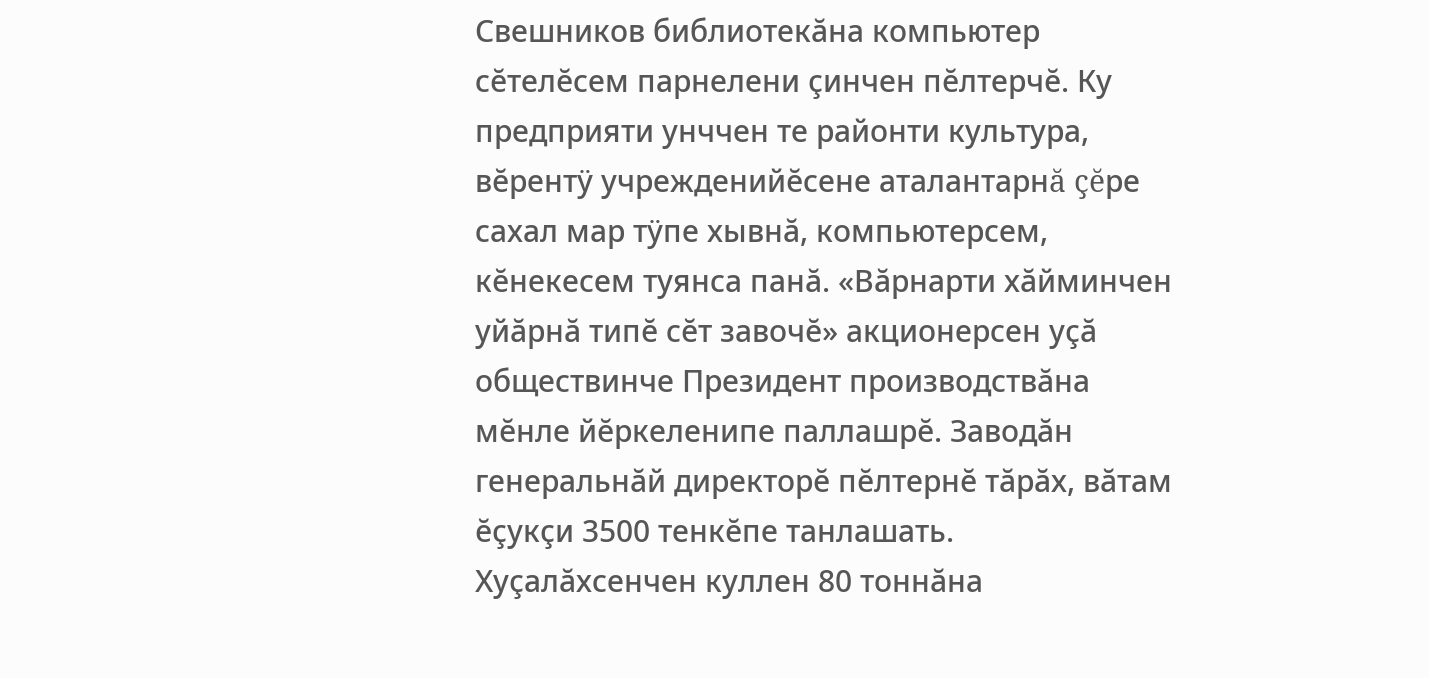Свешников библиотекăна компьютер сĕтелĕсем парнелени çинчен пĕлтерчĕ. Ку предприяти унччен те районти культура, вĕрентÿ учрежденийĕсене аталантарнă çĕре сахал мар тÿпе хывнă, компьютерсем, кĕнекесем туянса панă. «Вăрнарти хăйминчен уйăрнă типĕ сĕт завочĕ» акционерсен уçă обществинче Президент производствăна мĕнле йĕркеленипе паллашрĕ. Заводăн генеральнăй директорĕ пĕлтернĕ тăрăх, вăтам ĕçукçи 3500 тенкĕпе танлашать. Хуçалăхсенчен куллен 80 тоннăна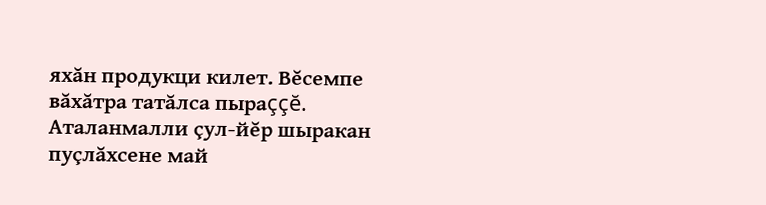яхăн продукци килет. Вĕсемпе вăхăтра татăлса пыраççĕ. Аталанмалли çул-йĕр шыракан пуçлăхсене май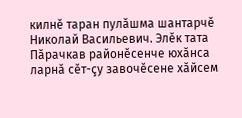килнĕ таран пулăшма шантарчĕ Николай Васильевич. Элĕк тата Пăрачкав районĕсенче юхăнса ларнă сĕт-çу завочĕсене хăйсем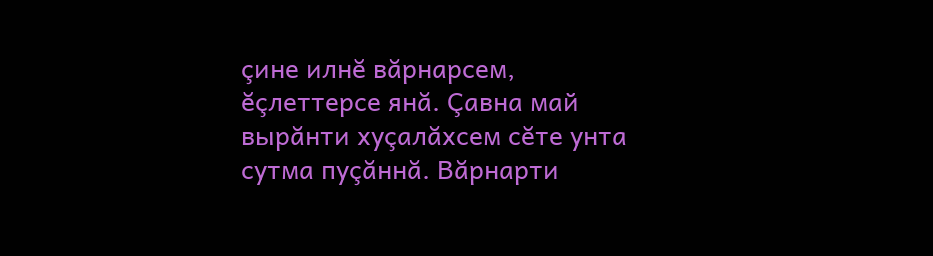çине илнĕ вăрнарсем, ĕçлеттерсе янă. Çавна май вырăнти хуçалăхсем сĕте унта сутма пуçăннă. Вăрнарти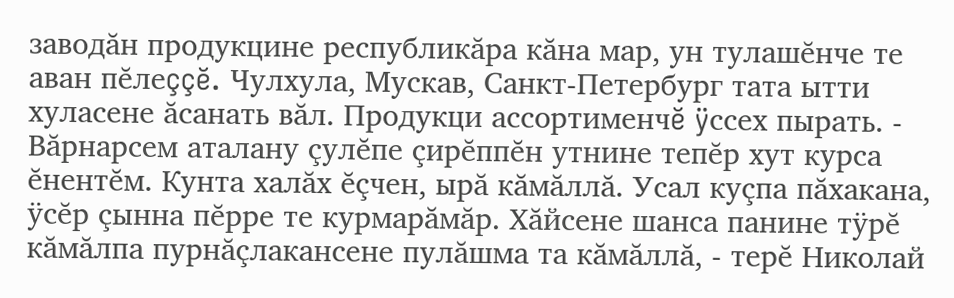заводăн продукцине республикăра кăна мар, ун тулашĕнче те аван пĕлеççĕ. Чулхула, Мускав, Санкт-Петербург тата ытти хуласене ăсанать вăл. Продукци ассортименчĕ ÿссех пырать. - Вăрнарсем аталану çулĕпе çирĕппĕн утнине тепĕр хут курса ĕнентĕм. Кунта халăх ĕçчен, ырă кăмăллă. Усал куçпа пăхакана, ÿсĕр çынна пĕрре те курмарăмăр. Хăйсене шанса панине тÿрĕ кăмăлпа пурнăçлакансене пулăшма та кăмăллă, - терĕ Николай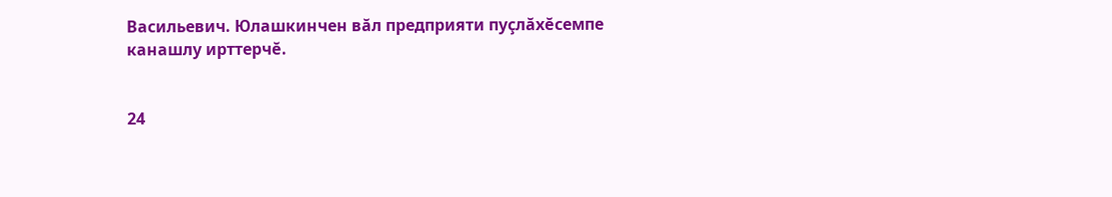Васильевич. Юлашкинчен вăл предприяти пуçлăхĕсемпе канашлу ирттерчĕ.


24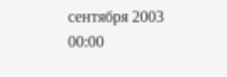сентября 2003
00:00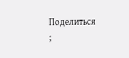Поделиться
;